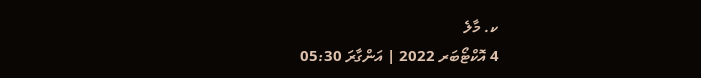ކ. މާލެ
4 އޮކްޓޯބަރ 2022 | އަންގާރަ 05:30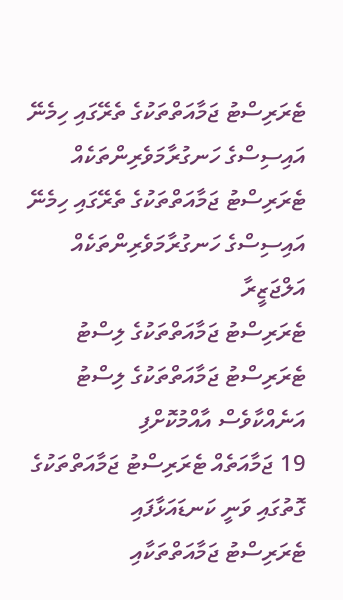ޓެރަރިސްޓު ޖަމާއަތްތަކުގެ ތެރޭގައި ހިމެނޭ އައިސިސްގެ ހަނގުރާމަވެރިންތަކެއް
ޓެރަރިސްޓު ޖަމާއަތްތަކުގެ ތެރޭގައި ހިމެނޭ އައިސިސްގެ ހަނގުރާމަވެރިންތަކެއް
އަލްޖަޒީރާ
ޓެރަރިސްޓު ޖަމާއަތްތަކުގެ ލިސްޓު
ޓެރަރިސްޓު ޖަމާއަތްތަކުގެ ލިސްޓު އަނެއްކާވެސް އާއްމުކޮށްފި
19 ޖަމާއަތެއް ޓެރަރިސްޓު ޖަމާއަތްތަކުގެ ގޮތުގައި ވަނީ ކަނޑައަޅާފައި
ޓެރަރިސްޓު ޖަމާއަތްތަކާއި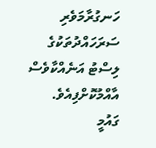ހަނގުރާމަވެރި ސަރަހައްދުތަކުގެ ލިސްޓު އަނެއްކާވެސް އާއްމުކޮށްފިއެވެ.
ގައުމީ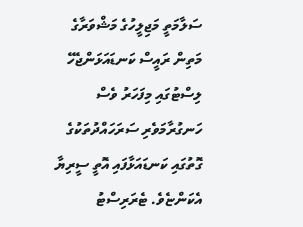ސަލާމަތީ މަޖިލީހުގެ މަޝްވަރާގެ މަތިން ރައީސް ކަނޑައަޅަންޖެހޭ ލިސްޓުގައި މިފަހަރު ވެސް ހަނގުރާމަވެރި ސަރަހައްދުތަކުގެ ގޮތުގައި ކަނޑައަޅާފައި އޮތީ ސީރިޔާ އެކަންޏެވެ. ޓެރަރިސްޓު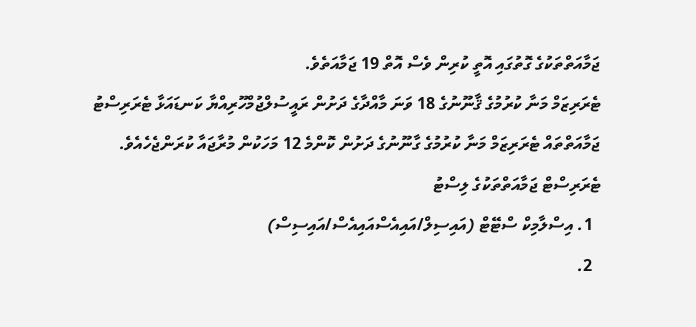ޖަމާއަތްތަކުގެ ގޮތުގައި އޮތީ ކުރިން ވެސް އޮތް 19 ޖަމާއަތެވެ.
ޓެރަރިޒަމް މަނާ ކުރުމުގެ ޤާނޫނުގެ 18 ވަނަ މާއްދާގެ ދަށުން ރައީސުލްޖުމްހޫރިއްޔާ ކަނޑައަޅާ ޓެރަރިސްޓު ޖަމާއަތްތައް ޓެރަރިޒަމް މަނާ ކުރުމުގެ ގާނޫނުގެ ދަށުން ކޮންމެ 12 މަހަކުން މުރާޖައާ ކުރަންޖެހެއެވެ.
ޓެރަރިސްޓް ޖަމާއަތްތަކުގެ ލިސްޓު
  1. އިސްލާމިކް ސްޓޭޓް (އައިސިލް/އައިއެސްއައިއެސް/އައިސިސް)
  2.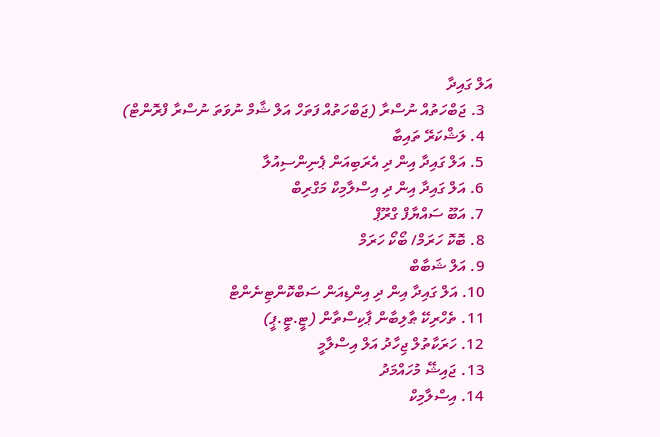އަލް ގައިދާ
  3. ޖަބްހަތުއް ނުސްރާ (ޖަބްހަތުއް ފަތަހް އަލް ޝާމް ނުވަތަ ނުސްރާ ފްރޮންޓް)
  4. ލަޝްކަރޭ ތައިބާ
  5. އަލް ގައިދާ އިން ދި އެރަބިއަން ޕެނިންސިއުލާ
  6. އަލް ގައިދާ އިން ދި އިސްލާމިކް މަގްރިބް
  7. އަބޫ ސައްޔާފް ގްރޫޕް
  8. ބޮކޮ ހަރަމް/ ބޯކޯ ހަރަމް
  9. އަލް ޝަބާބް
  10. އަލް ގައިދާ އިން ދި އިންޑިއަން ސަބްކޮންޓިނެންޓް
  11. ތެހްރިކޭ ޠާލިބާން ޕާކިސްތާން (ޓީ.ޓީ.ޕީ)
  12. ހަރަކާތުލް ޖިހާދު އަލް އިސްލާމީ
  13. ޖައިޝޭ މުހައްމަދު
  14. އިސްލާމިކް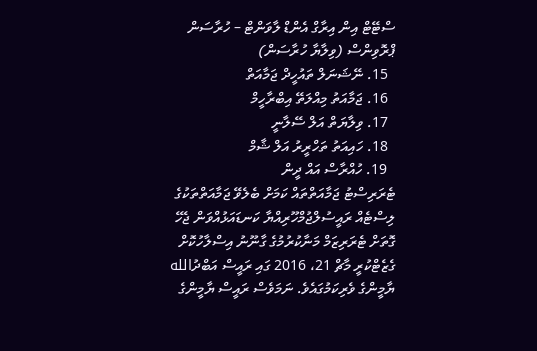ސްޓޭޓް އިން އިރާގް އެންޑް ލާވަންޓް – ހުރާސަން ޕްރޮވިންސް (ވިލާޔާ ހުރާސަން)
  15. ނޭޝަނަލް ތައުހީދް ޖަމާއަތް
  16. ޖަމާއަތު މިއްލަތޭ އިބްރާހީމް
  17. ވިލާޔަތް އަލް ސޭލާނީ
  18. ހައިއަތު ތަހްރީރު އަލް ޝާމް
  19. ހުއްރާސް އައް ދީން
ޓެރަރިސްޓު ޖަމާއަތްތައް ކަމަށް ބެލެވޭ ޖަމާއަތްތަކުގެ ލިސްޓެއް ރައީސުލްޖުމްހޫރިއްޔާ ކަނޑައަޅުއްވަން ޖެހޭ ގޮތަށް ޓެރަރިޒަމް މަނާކުރުމުގެ ގާނޫނު އިސްލާހުކޮށް ގެޒެޓްކުރީ މާޗް 21، 2016 ގައި ރައީސް އަބްދުالله ޔާމީންގެ ވެރިކަމުގައެވެ. ނަމަވެސް ރައީސް ޔާމީންގެ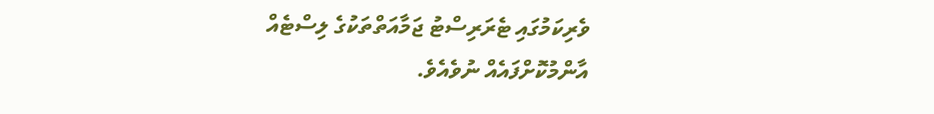ވެރިކަމުގައި ޓެރަރިސްޓު ޖަމާއަތްތަކުގެ ލިސްޓެއް އާންމުކޮށްފައެއް ނުވެއެވެ.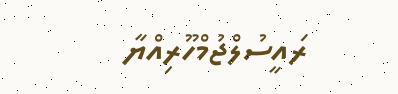ރައީސުލްޖުމްހޫރިއްޔާ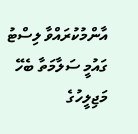އާންމުކުރައްވާ ލިސްޓު ގައުމީ ސަލާމަތާ ބެހޭ މަޖިލީހުގެ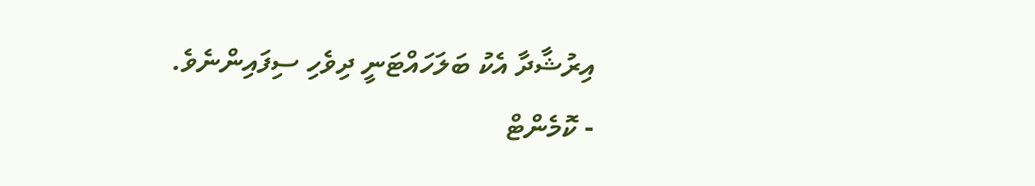އިރުޝާދާ އެކު ބަލަހައްޓަނީ ދިވެހި ސިފައިންނެވެ.
- ކޮމެންޓް